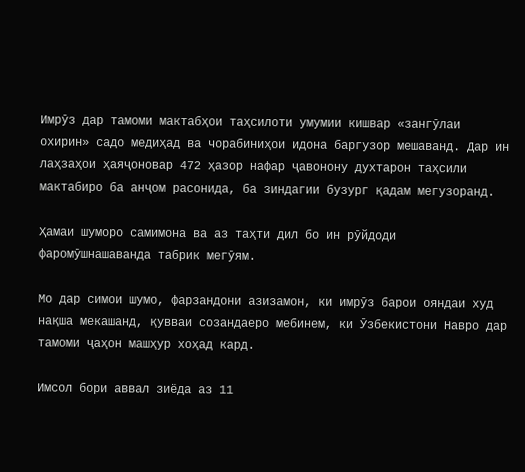Имрӯз дар тамоми мактабҳои таҳсилоти умумии кишвар «зангӯлаи охирин» садо медиҳад ва чорабиниҳои идона баргузор мешаванд. Дар ин лаҳзаҳои ҳаяҷоновар 472 ҳазор нафар ҷавонону духтарон таҳсили мактабиро ба анҷом расонида, ба зиндагии бузург қадам мегузоранд.

Ҳамаи шуморо самимона ва аз таҳти дил бо ин рӯйдоди фаромӯшнашаванда табрик мегӯям.

Мо дар симои шумо, фарзандони азизамон, ки имрӯз барои ояндаи худ нақша мекашанд, қувваи созандаеро мебинем, ки Ӯзбекистони Навро дар тамоми ҷаҳон машҳур хоҳад кард.

Имсол бори аввал зиёда аз 11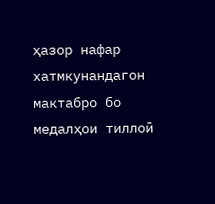ҳазор нафар хатмкунандагон мактабро бо медалҳои тиллоӣ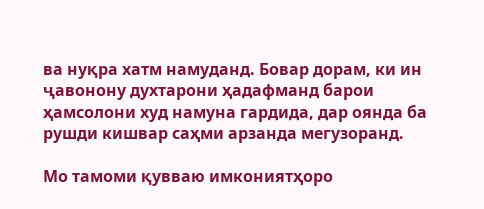ва нуқра хатм намуданд. Бовар дорам, ки ин ҷавонону духтарони ҳадафманд барои ҳамсолони худ намуна гардида, дар оянда ба рушди кишвар саҳми арзанда мегузоранд.

Мо тамоми қувваю имкониятҳоро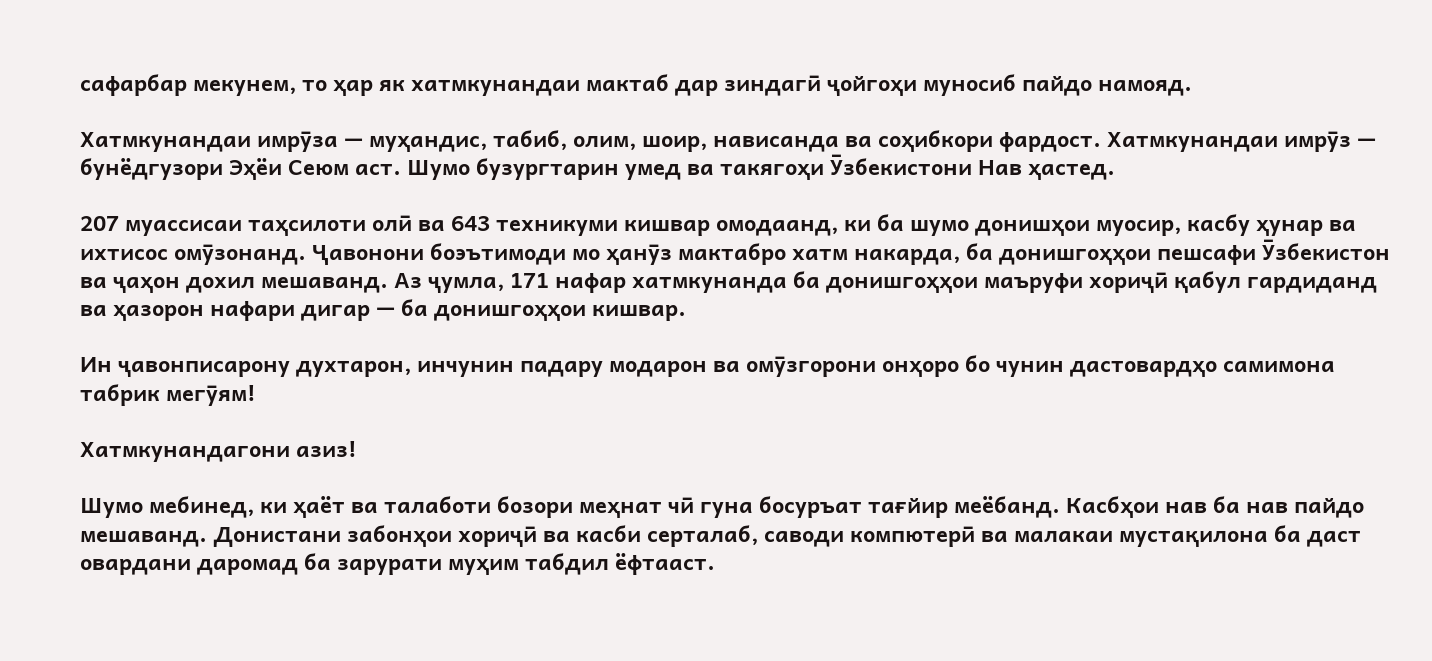сафарбар мекунем, то ҳар як хатмкунандаи мактаб дар зиндагӣ ҷойгоҳи муносиб пайдо намояд.

Хатмкунандаи имрӯза — муҳандис, табиб, олим, шоир, нависанда ва соҳибкори фардост. Хатмкунандаи имрӯз — бунёдгузори Эҳёи Сеюм аст. Шумо бузургтарин умед ва такягоҳи Ӯзбекистони Нав ҳастед.

207 муассисаи таҳсилоти олӣ ва 643 техникуми кишвар омодаанд, ки ба шумо донишҳои муосир, касбу ҳунар ва ихтисос омӯзонанд. Ҷавонони боэътимоди мо ҳанӯз мактабро хатм накарда, ба донишгоҳҳои пешсафи Ӯзбекистон ва ҷаҳон дохил мешаванд. Аз ҷумла, 171 нафар хатмкунанда ба донишгоҳҳои маъруфи хориҷӣ қабул гардиданд ва ҳазорон нафари дигар — ба донишгоҳҳои кишвар.

Ин ҷавонписарону духтарон, инчунин падару модарон ва омӯзгорони онҳоро бо чунин дастовардҳо самимона табрик мегӯям!

Хатмкунандагони азиз!

Шумо мебинед, ки ҳаёт ва талаботи бозори меҳнат чӣ гуна босуръат тағйир меёбанд. Касбҳои нав ба нав пайдо мешаванд. Донистани забонҳои хориҷӣ ва касби серталаб, саводи компютерӣ ва малакаи мустақилона ба даст овардани даромад ба зарурати муҳим табдил ёфтааст.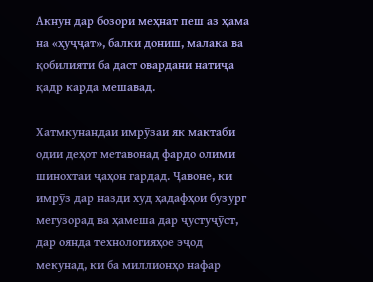Акнун дар бозори меҳнат пеш аз ҳама на «ҳуҷҷат», балки дониш, малака ва қобилияти ба даст овардани натиҷа қадр карда мешавад.

Хатмкунандаи имрӯзаи як мактаби одии деҳот метавонад фардо олими шинохтаи ҷаҳон гардад. Ҷавоне, ки имрӯз дар назди худ ҳадафҳои бузург мегузорад ва ҳамеша дар ҷустуҷӯст, дар оянда технологияҳое эҷод мекунад, ки ба миллионҳо нафар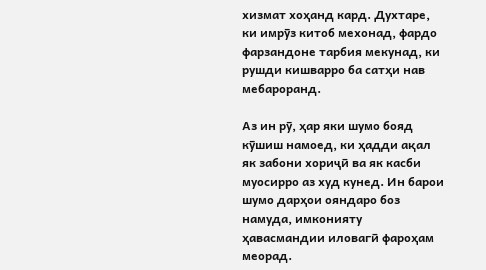хизмат хоҳанд кард. Духтаре, ки имрӯз китоб мехонад, фардо фарзандоне тарбия мекунад, ки рушди кишварро ба сатҳи нав мебароранд.

Аз ин рӯ, ҳар яки шумо бояд кӯшиш намоед, ки ҳадди ақал як забони хориҷӣ ва як касби муосирро аз худ кунед. Ин барои шумо дарҳои ояндаро боз намуда, имконияту ҳавасмандии иловагӣ фароҳам меорад.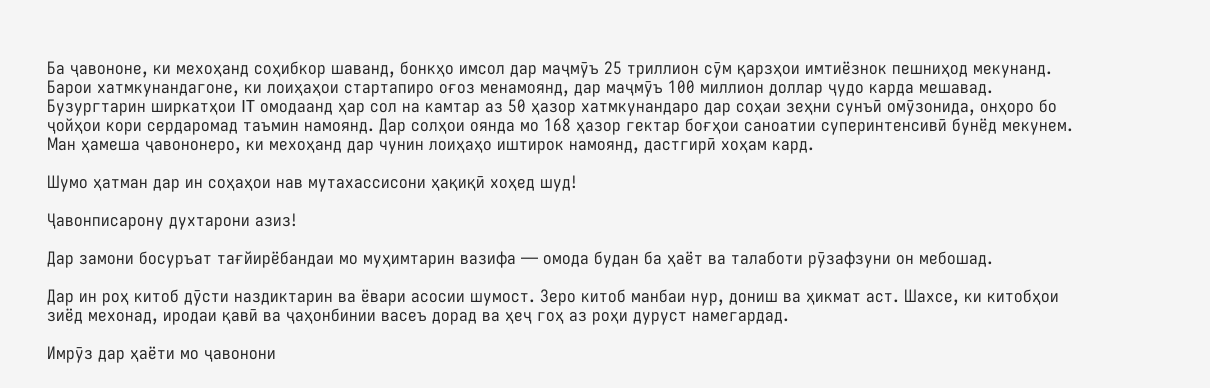Ба ҷавононе, ки мехоҳанд соҳибкор шаванд, бонкҳо имсол дар маҷмӯъ 25 триллион сӯм қарзҳои имтиёзнок пешниҳод мекунанд. Барои хатмкунандагоне, ки лоиҳаҳои стартапиро оғоз менамоянд, дар маҷмӯъ 100 миллион доллар ҷудо карда мешавад. Бузургтарин ширкатҳои IT омодаанд ҳар сол на камтар аз 50 ҳазор хатмкунандаро дар соҳаи зеҳни сунъӣ омӯзонида, онҳоро бо ҷойҳои кори сердаромад таъмин намоянд. Дар солҳои оянда мо 168 ҳазор гектар боғҳои саноатии суперинтенсивӣ бунёд мекунем. Ман ҳамеша ҷавононеро, ки мехоҳанд дар чунин лоиҳаҳо иштирок намоянд, дастгирӣ хоҳам кард.

Шумо ҳатман дар ин соҳаҳои нав мутахассисони ҳақиқӣ хоҳед шуд!

Ҷавонписарону духтарони азиз!

Дар замони босуръат тағйирёбандаи мо муҳимтарин вазифа — омода будан ба ҳаёт ва талаботи рӯзафзуни он мебошад.

Дар ин роҳ китоб дӯсти наздиктарин ва ёвари асосии шумост. Зеро китоб манбаи нур, дониш ва ҳикмат аст. Шахсе, ки китобҳои зиёд мехонад, иродаи қавӣ ва ҷаҳонбинии васеъ дорад ва ҳеҷ гоҳ аз роҳи дуруст намегардад.

Имрӯз дар ҳаёти мо ҷавонони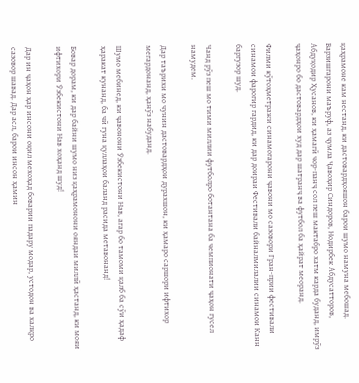қаҳрамоне кам нестанд, ки дастовардҳояшон барои шумо намуна мебошад. Варзишгарони маъруф, аз ҷумла Ҷавоҳир Синдоров, Нодирбек Абдусатторов, Абдуқодир Ҳусанов, ки ҳамагӣ чор-панҷ сол пеш мактабро хатм карда буданд, имрӯз ҷаҳонро бо дастовардҳои худ дар шатранҷ ва футбол ба ҳайрат меоранд.

Филми кӯтоҳметражи синамогарони ҷавони мо сазовори Гран-прии фестивали синамои фарогир гардид, ки дар доираи Фестивали байналмилалии синамои Канн баргузор шуд.

Чанд рӯз пеш мо тими миллии футболро ботантана ба чемпионати ҷаҳон гусел намудем.

Дар таърихи мо чунин дастовардҳои дурахшон, ки ҳамаро саршори ифтихор  мегардонанд, ҳанӯз набуданд.

Шумо мебинед, ки ҷавонони Ӯзбекистони Нав, агар бо тамоми қалб ба сӯи ҳадаф ҳаракат кунанд, ба чӣ гуна қуллаҳои баланд расида метавонанд!

Бовар дорам, ки дар байни шумо низ қаҳрамонони ояндаи миллӣ ҳастанд, ки мояи ифтихори Ӯзбекистони Нав хоҳанд шуд!

Дар ин ҷаҳон ҳар инсони оқил мехоҳад боварии падару модар, устодон ва халқро сазовор шавад. Дар асл, барои инсон ҳамин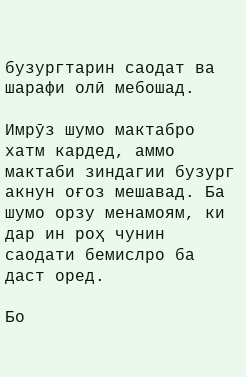бузургтарин саодат ва шарафи олӣ мебошад.

Имрӯз шумо мактабро хатм кардед, аммо мактаби зиндагии бузург акнун оғоз мешавад. Ба шумо орзу менамоям, ки дар ин роҳ чунин саодати бемислро ба даст оред.

Бо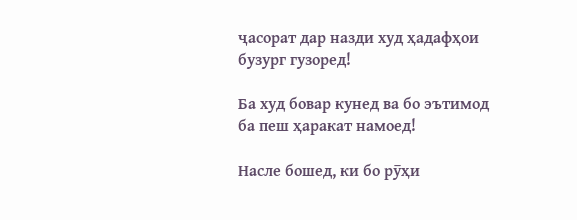ҷасорат дар назди худ ҳадафҳои бузург гузоред!

Ба худ бовар кунед ва бо эътимод ба пеш ҳаракат намоед!

Насле бошед, ки бо рӯҳи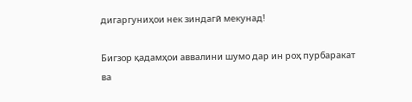дигаргуниҳои нек зиндагӣ мекунад!

Бигзор қадамҳои аввалини шумо дар ин роҳ пурбаракат ва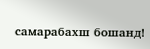самарабахш бошанд!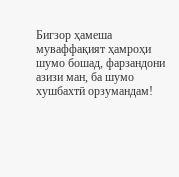Бигзор ҳамеша муваффақият ҳамроҳи шумо бошад, фарзандони азизи ман, ба шумо хушбахтӣ орзумандам!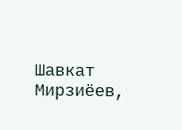Шавкат Мирзиёев,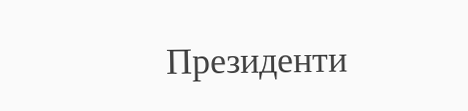Президенти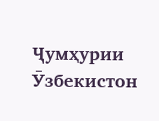Ҷумҳурии Ӯзбекистон